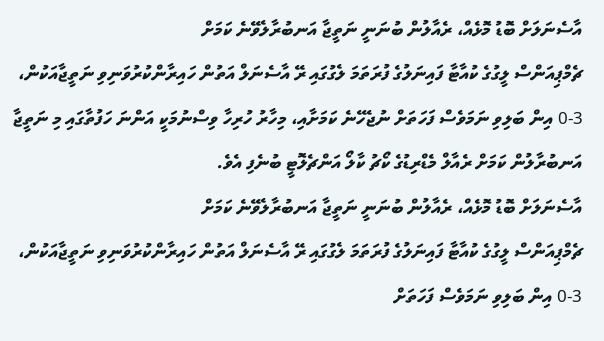އާސެނަލަށް ބޮޑު މޮޅެއް، ރެއާލުން ބުނަނީ ނަތީޖާ އަނބުރާލެވޭނެ ކަމަށް
ޗެމްޕިއަންސް ލީގުގެ ކުއާޓާ ފައިނަލުގެ ފުރަތަމަ ލެގުގައި ރޭ އާސެނަލް އަތުން ހައިރާންކުރުވަނިވި ނަތީޖާއަކުން، 3-0 އިން ބަލިވި ނަމަވެސް ފަހަތަށް ނުޖެހޭނެ ކަމަށާއި، މިހާރު ހުރިހާ ވިސްނުމަކީ އަންނަ ހަފުތާގައި މި ނަތީޖާ އަނބުރާލުން ކަމަށް ރެއާލް މެޑްރިޑުގެ ކޯޗު ކާލޯ އަންޗެލޮޓީ ބުނެފި އެވެ.
އާސެނަލަށް ބޮޑު މޮޅެއް، ރެއާލުން ބުނަނީ ނަތީޖާ އަނބުރާލެވޭނެ ކަމަށް
ޗެމްޕިއަންސް ލީގުގެ ކުއާޓާ ފައިނަލުގެ ފުރަތަމަ ލެގުގައި ރޭ އާސެނަލް އަތުން ހައިރާންކުރުވަނިވި ނަތީޖާއަކުން، 3-0 އިން ބަލިވި ނަމަވެސް ފަހަތަށް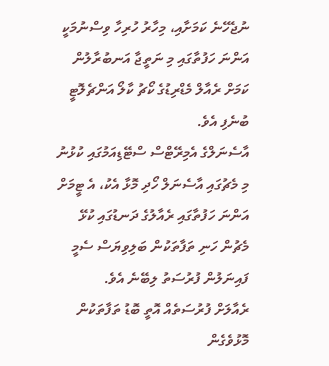ނުޖެހޭނެ ކަމަށާއި، މިހާރު ހުރިހާ ވިސްނުމަކީ އަންނަ ހަފުތާގައި މި ނަތީޖާ އަނބުރާލުން ކަމަށް ރެއާލް މެޑްރިޑުގެ ކޯޗު ކާލޯ އަންޗެލޮޓީ ބުނެފި އެވެ.
އާސެނަލްގެ އެމިރޭޓްސް ސްޓޭޑިއަމުގައި ކުޅުނު މި މެޗުގައި އާސެނަލް ހޯދި މޮޅާ އެކު، އެ ޓީމަށް އަންނަ ހަފުތާގައި ރެއާލުގެ ދަނޑުގައި ކުޅޭ މެޗުން ހަނި ތަފާތަކުން ބަލިވިޔަސް ސެމީ ފައިނަލުން ފުރުސަތު ލިބޭނެ އެވެ.
ރެއާލަށް ފުރުސަތެއް އޮތީ ބޮޑު ތަފާތަކުން މޮޅުވެގެން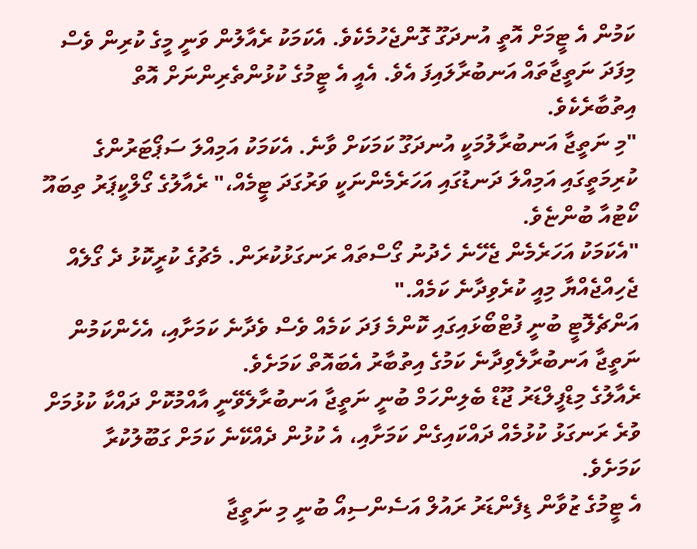ކަމުން އެ ޓީމަށް އޮތީ އުނދަގޫ ގޮންޖެހުމެކެވެ. އެކަމަކު ރެއާލުން ވަނީ މީގެ ކުރިން ވެސް މިފަދަ ނަތީޖާތައް އަނބުރާލައިފަ އެވެ. އެއީ އެ ޓީމުގެ ކުޅުންތެރިންނަށް އޮތް އިތުބާރެކެވެ.
"މި ނަތީޖާ އަނބުރާލުމަކީ އުނދަގޫ ކަމަކަށް ވާނެ. އެކަމަކު އަމިއްލަ ސަޕޯޓަރުންގެ ކުރިމަތީގައި އަމިއްލަ ދަނޑުގައި އަހަރެމެންނަކީ ވަރުގަދަ ޓީމެއް،" ރެއާލުގެ ގޯލްކީޕަރު ތިބައޫ ކޯޓުއާ ބުންޏެވެ.
"އެކަމަކު އަހަރެމެން ޖެހޭނެ ހެދުނު ގޯސްތައް ރަނގަޅުކުރަން. މެޗުގެ ކުރީކޮޅު ދެ ގޯލެއް ޖެހިއްޖެއްޔާ މިއީ ކުރެވިދާނެ ކަމެއް."
އަންޗެލޮޓީ ބުނީ ފުޓްބޯޅައިގައި ކޮންމެ ފަދަ ކަމެއް ވެސް ވެދާނެ ކަމަށާއި، އެހެންކަމުން ނަތީޖާ އަނބުރާލެވިދާނެ ކަމުގެ އިތުބާރު އެބައޮތް ކަމަށެވެ.
ރެއާލުގެ މިޑްފީލްޑަރު ޖޫޑް ބެލިންހަމް ބުނީ ނަތީޖާ އަނބުރާލެވޭނީ އާއްމުކޮށް ދައްކާ ކުޅުމަށް ވުރެ ރަނގަޅު ކުޅުމެއް ދައްކައިގެން ކަމަށާއި، އެ ކުޅުން ދެއްކޭނެ ކަމަށް ގަބޫލުކުރާ ކަމަށެވެ.
އެ ޓީމުގެ ޒުވާން ޑިފެންޑަރު ރައުލް އަސެންސިއޯ ބުނީ މި ނަތީޖާ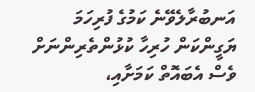އަނބުރާލެވޭނެ ކަމުގެ ފުރިހަމަ ޔަގީންކަން ހުރިހާ ކުޅުންތެރިންނަށް ވެސް އެބައޮތް ކަމަށާއި،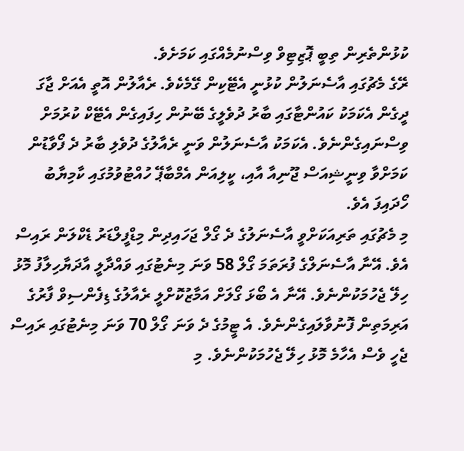ކުޅުންތެރިން ތިބީ ޕޮޒިޓިވް ވިސްނުމެއްގައި ކަމަށެވެ.
ރޭގެ މެޗުގައި އާސެނަލުން ކުޅުނީ އެޓޭކިން ގޭމެކެވެ. ރެއާލުން އޮތީ އެއަށް ޖާގަ ދީގެން އެކަމަކު ކައުންޓާގައި ބާރު ދުވެލީގެ ބޭނުން ހިފައިގެން އެޓޭކް ކުރުމަށް ވިސްނައިގެންނެވެ. އެކަމަކު އާސެނަލުން ވަނީ ރެއާލުގެ ދުވެލި ބާރު ދެ ފޯވާޑުން ކަމަށްވާ ވިނީޝިއަސް ޖޫނިއާ އާއި، ކީލިއަން އެމްބާޕޭ ހުއްޓުވުމުގައި ކާމިޔާބު ހޯދައިފަ އެވެ.
މި މެޗުގައި ތަރިއަކަށްވީ އާސެނަލުގެ ދެ ގޯލް ޖަހައިދިން މިޑްފީލްޑަރު ޑެކްލަން ރައިސް އެވެ. އޭނާ އާސެނަލްގެ ފުރަތަމަ ގޯލް 58 ވަނަ މިނެޓުގައި ވައްދާލީ އާދަޔާހިލާފު މޮޅު ހިލޭ ޖެހުމަކުންނެވެ. އޭނާ އެ ބޯޅަ ގޯލަށް އަމާޒުކޮށްލީ ރެއާލުގެ ޑިފެންސިވް ފާރުގެ އަރިމަތިން ފޮނުވާލައިގެންނެވެ. އެ ޓީމުގެ ދެ ވަނަ ގޯލް 70 ވަނަ މިނެޓުގައި ރައިސް ޖެހީ ވެސް އެހާމެ މޮޅު ހިލޭ ޖެހުމަކުންނެވެ. މި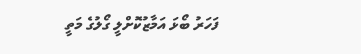ފަހަރު ބޯޅަ އަމާޒުކޮށްލީ ގޯލުގެ މަތީ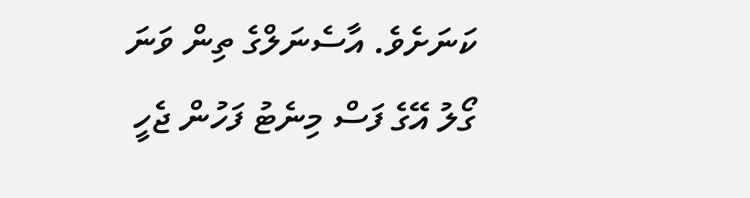ކަނަށެވެ. އާސެނަލްގެ ތިން ވަނަ ގޯލު އޭގެ ފަސް މިނެޓު ފަހުން ޖެހީ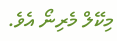މިކޭލް މެރިނޯ އެވެ.